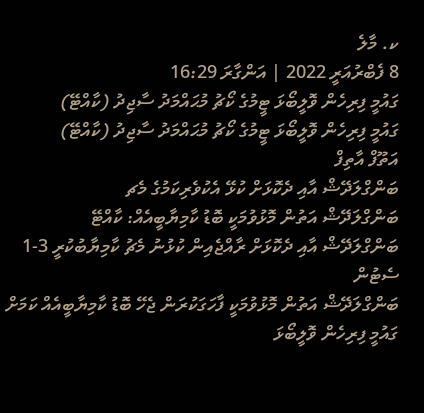ކ. މާލެ
8 ފެބްރުއަރީ 2022 | އަންގާރަ 16:29
ގައުމީ ފިރިހެން ވޮލީބޯޅަ ޓީމުގެ ކޯޗު މުޙައްމަދު ސާޖިދު (ކާއްޓޭ)
ގައުމީ ފިރިހެން ވޮލީބޯޅަ ޓީމުގެ ކޯޗު މުޙައްމަދު ސާޖިދު (ކާއްޓޭ)
އަތޫފް އާތިފް
ބަންގްލަދޭޝް އާއި ދެކޮޅަށް ކުޅޭ އެކުވެރިކަމުގެ މެޗ
ބަންގްލަދޭޝް އަތުން މޮޅުވުމަކީ ބޮޑު ކާމިޔާބީއެއް: ކާއްޓޭ
ބަންގްލަދޭޝް އާއި ދެކޮޅަށް ރާއްޖެއިން ކުޅުނު މެޗު ކާމިޔާބުކުރީ 3-1 ސެޓުން
ބަންގްލަދޭޝް އަތުން މޮޅުވުމަކީ ފާހަގަކުރަން ޖެހޭ ބޮޑު ކާމިޔާބީއެއް ކަމަށް ގައުމީ ފިރިހެން ވޮލީބޯޅަ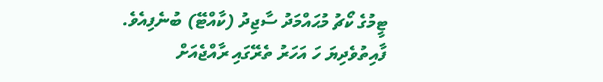ޓީމުގެ ކޯޗު މުޙައްމަދު ސާޖިދު (ކާއްޓޭ) ބުނެފިއެވެ.
ފާއިތުވެދިޔަ ހަ އަހަރު ތެރޭގައި ރާއްޖެއަށް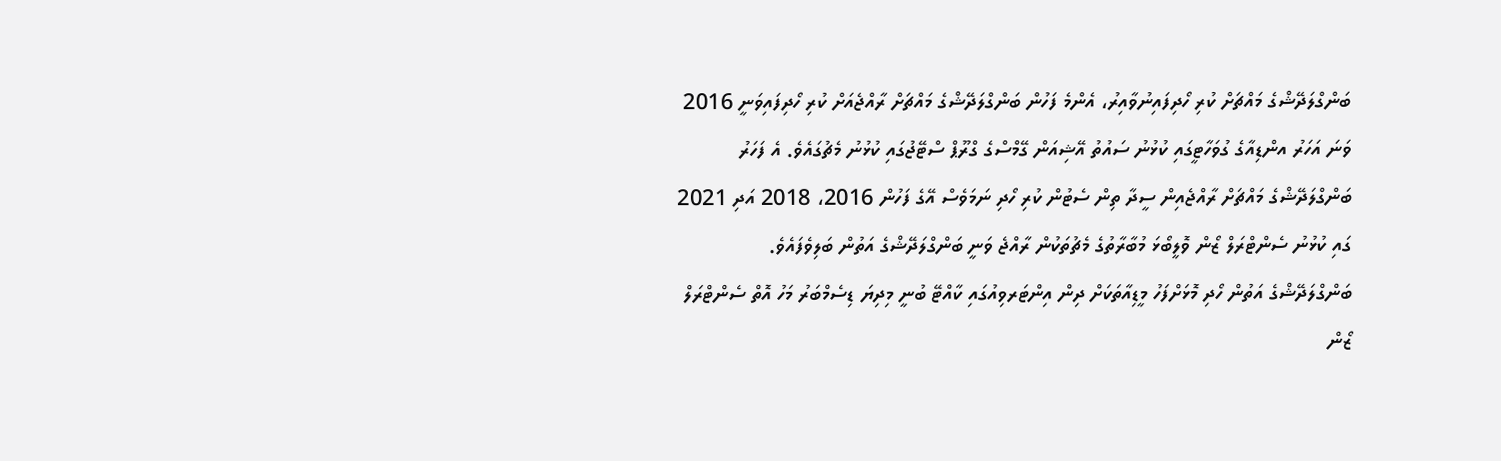ބަންގްލަދޭޝްގެ މައްޗަށް ކުރި ހޯދިފައިނުވާއިރު، އެންމެ ފަހުން ބަންގްލަދޭޝްގެ މައްޗަށް ރާއްޖެއަށް ކުރި ހޯދިފައިވަނީ 2016 ވަނަ އަހަރު އންޑިއާގެ ގުވަހާޓީގައި ކުޅުނު ސައުތު އޭޝިއަން ގޭމްސްގެ ގްރޫޕް ސްޓޭޖުގައި ކުޅުނު މެޗުގައެވެ. އެ ފަހަރު ބަންގްލަދޭޝްގެ މައްޗަށް ރާއްޖެއިން ސީދާ ތިން ސެޓުން ކުރި ހޯދި ނަމަވެސް އޭގެ ފަހުން 2016، 2018 އަދި 2021 ގައި ކުޅުނު ސެންޓްރަލް ޒޯން ވޮލީބޯޅަ މުބާރާތުގެ މެޗުތަކުން ރާއްޖެ ވަނީ ބަންގްލަދޭޝްގެ އަތުން ބަލިވެފައެވެ.
ބަންގްލަދޭޝްގެ އަތުން ހޯދި މޮޅަށްފަހު މީޑިއާތަކަށް ދިން އިންޓަރވިއުގައި ކާއްޓޭ ބުނީ މިދިޔަ ޑިސެމްބަރު މަހު އޮތް ސެންޓްރަލް ޒޯން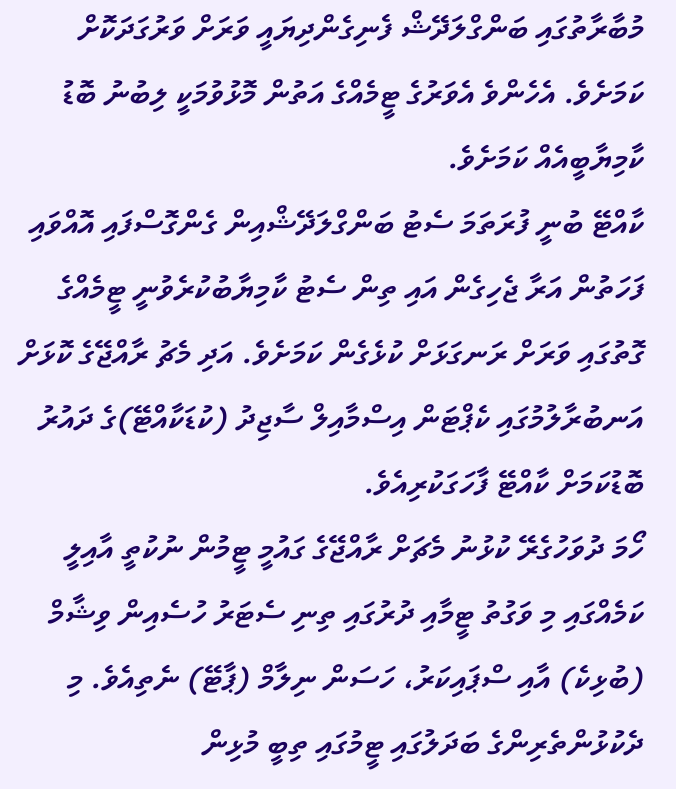މުބާރާތުގައި ބަންގްލަދޭޝް ފެނިގެންދިޔައީ ވަރަށް ވަރުގަދަކޮށް ކަމަށެވެ. އެހެންވެ އެވަރުގެ ޓީމެއްގެ އަތުން މޮޅުވުމަކީ ލިބުނު ބޮޑު ކާމިޔާބީއެއް ކަމަށެވެ.
ކާއްޓޭ ބުނީ ފުރަތަމަ ސެޓު ބަންގްލަދޭޝްއިން ގެންގޮސްފައި އޮއްވައި ފަހަތުން އަރާ ޖެހިގެން އައި ތިން ސެޓު ކާމިޔާބުކުރެވުނީ ޓީމެއްގެ ގޮތުގައި ވަރަށް ރަނގަޅަށް ކުޅެގެން ކަމަށެވެ. އަދި މެޗު ރާއްޖޭގެ ކޮޅަށް އަނބުރާލުމުގައި ކެޕްޓަން އިސްމާއިލް ސާޖިދު (ކުޑަކާއްޓޭ)ގެ ދައުރު ބޮޑުކަމަށް ކާއްޓޭ ފާހަގަކުރިއެވެ.
ހޯމަ ދުވަހުގެރޭ ކުޅުނު މެޗަށް ރާއްޖޭގެ ގައުމީ ޓީމުން ނުކުތީ އާއިލީ ކަމެއްގައި މި ވަގުތު ޓީމާއި ދުރުގައި ތިނި ސެޓަރު ހުސެއިން ވިޝާމް (ބުޅިކެ) އާއި ސްޕައިކަރު، ހަސަން ނިލާމް (ޕާޓޭ) ނެތިއެވެ. މި ދެކުޅުންތެރިންގެ ބަދަލުގައި ޓީމުގައި ތިބީ މުޅިން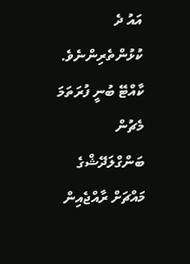އައު ދެ ކުޅުންތެރިންނެވެ.
ކާއްޓޭ ބުނީ ފުރަތަމަ މެޗުން ބަންގްލަދޭޝްގެ މައްޗަށް ރާއްޖެއިން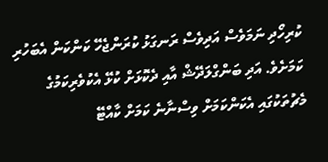ކުރިހޯދި ނަމަވެސް އަދިވެސް ރަނގަޅު ކުރަންޖެހޭ ކަންކަން އެބަހުރި ކަމަށެވެ. އަދި ބަންގްލަދޭޝް އާއި ދެކޮޅަށް ކުޅޭ އެކުވެރިކަމުގެ މެޗުތަކުގައި އެކަންކަމަށް ވިސްނާނެ ކަމަށް ކާއްޓޭ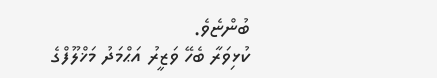ބުންޏެވެ.
ކުޅިވަރާ ބެހޭ ވަޒީރު އަޙްމަދު މަޚްލޫފްގެ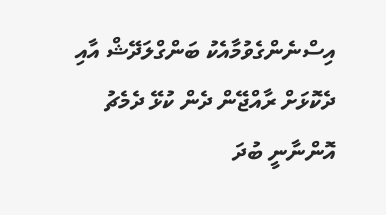އިސްނެންގެވުމާއެކު ބަންގްލަދޭޝް އާއި ދެކޮޅަށް ރާއްޖޭން ދެން ކުޅޭ ދެމެޗު އޮންނާނީ ބުދަ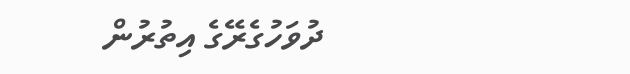ދުވަހުގެރޭގެ އިތުރުން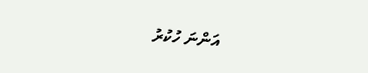އަންނަ ހުކުރު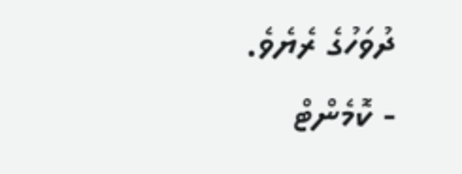ދުވަހުގެ ރެޔެވެ.
- ކޮމެންޓް